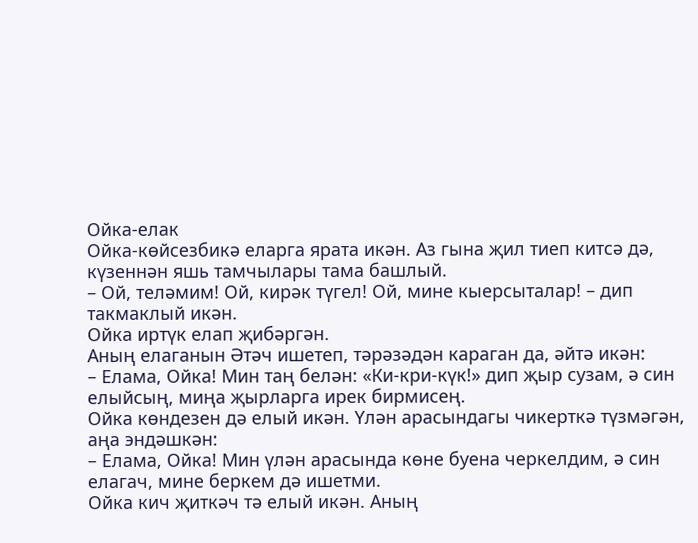Ойка-елак
Ойка-көйсезбикә еларга ярата икән. Аз гына җил тиеп китсә дә, күзеннән яшь тамчылары тама башлый.
– Ой, теләмим! Ой, кирәк түгел! Ой, мине кыерсыталар! – дип такмаклый икән.
Ойка иртүк елап җибәргән.
Аның елаганын Әтәч ишетеп, тәрәзәдән караган да, әйтә икән:
– Елама, Ойка! Мин таң белән: «Ки-кри-күк!» дип җыр сузам, ә син елыйсың, миңа җырларга ирек бирмисең.
Ойка көндезен дә елый икән. Үлән арасындагы чикерткә түзмәгән, аңа эндәшкән:
– Елама, Ойка! Мин үлән арасында көне буена черкелдим, ә син елагач, мине беркем дә ишетми.
Ойка кич җиткәч тә елый икән. Аның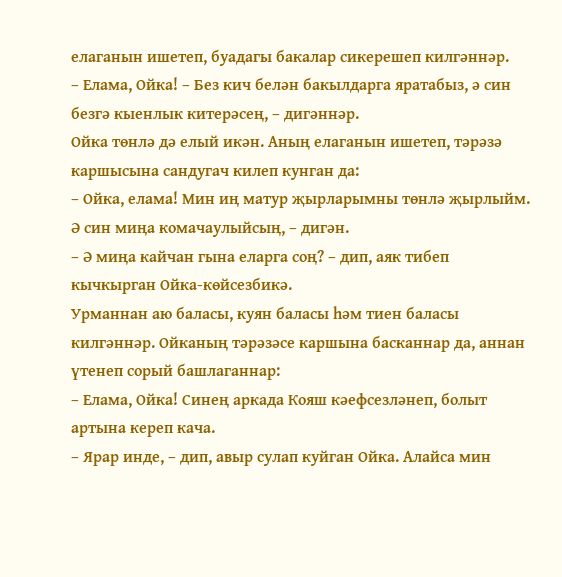елаганын ишетеп, буадагы бакалар сикерешеп килгәннәр.
– Елама, Ойка! – Без кич белән бакылдарга яратабыз, ә син безгә кыенлык китерәсең, – дигәннәр.
Ойка төнлә дә елый икән. Аның елаганын ишетеп, тәрәзә каршысына сандугач килеп кунган да:
– Ойка, елама! Мин иң матур җырларымны төнлә җырлыйм. Ә син миңа комачаулыйсың, – дигән.
– Ә миңа кайчан гына еларга соң? – дип, аяк тибеп кычкырган Ойка-көйсезбикә.
Урманнан аю баласы, куян баласы һәм тиен баласы килгәннәр. Ойканың тәрәзәсе каршына басканнар да, аннан үтенеп сорый башлаганнар:
– Елама, Ойка! Синең аркада Кояш кәефсезләнеп, болыт артына кереп кача.
– Ярар инде, – дип, авыр сулап куйган Ойка. Алайса мин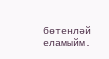бөтенләй еламыйм.